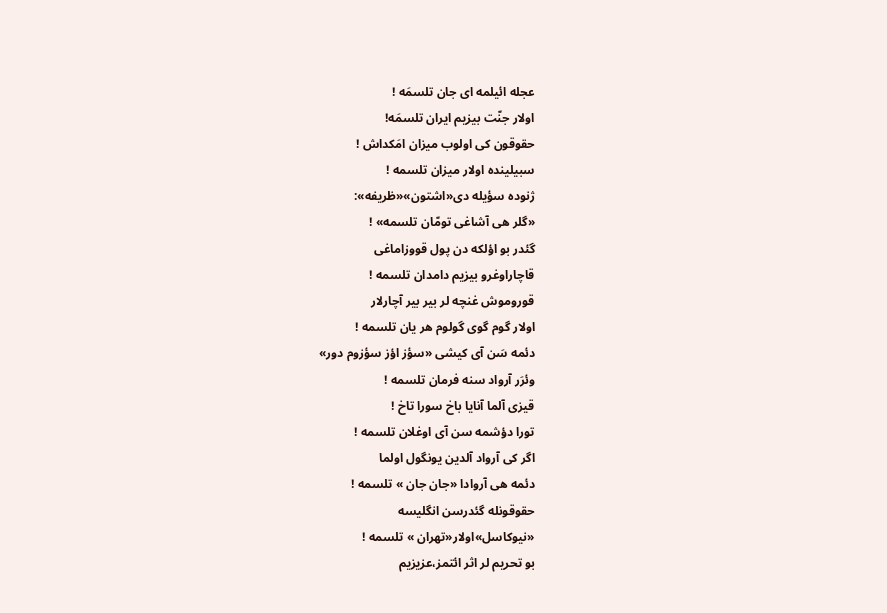عجله ائیلمه ای جان تلسمَه !
اولار جنّت بیزیم ایران تلسمَه!
حقوقون کی اولوب میزان امَکداش !
سبیلینده اولار میزان تلسمه !
ژنوده سؤیله دی«اشتون»«ظریفه»:
«گلر هی آشاغی تومّان تلسمه» !
گئدر بو اؤلکه دن پول قووزاماغی
قاچاراوغرو بیزیم دامدان تلسمه !
قوروموش غنچه لر بیر بیر آچارلار
اولار گوم گوی گولوم هر یان تلسمه !
دئمه سَن آی کیشی «سؤز اؤز سؤزوم دور»
وئرَر آرواد سنه فرمان تلسمه !
قیزی آلما آنایا باخ سورا تاخ !
تورا دؤشمه سن آی اوغلان تلسمه !
اگر کی آرواد آلدین یونگول اولما
دئمه هی آروادا «جان جان » تلسمه !
حقوقونله گئدرسن انگلیسه
«نیوکاسل»اولار«تهران » تلسمه !
بو تحریم لر اثر ائتمز،عزیزیم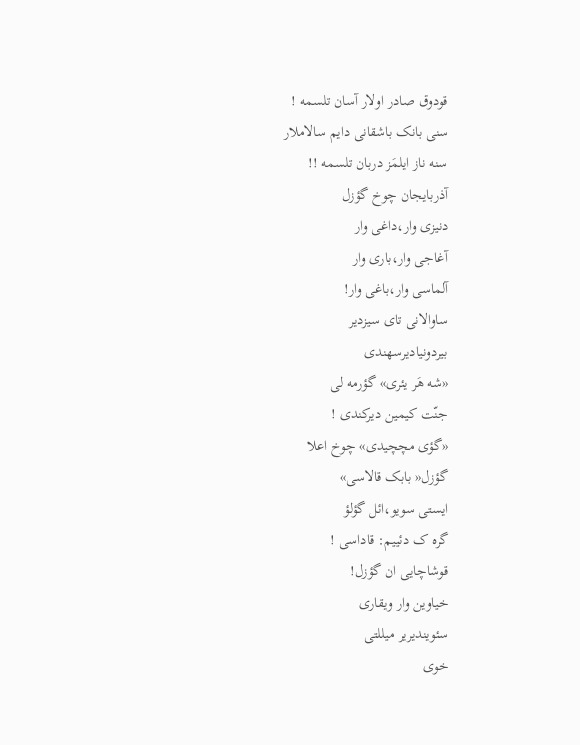قودوق صادر اولار آسان تلسمه !
سنی بانک باشقانی دایم سالاملار
سنه ناز ایلمَز دربان تلسمه !!
آذربایجان چوخ گؤزل
دنیزی وار،داغی وار
آغاجی وار،باری وار
آلماسی وار،باغی وار!
ساوالانی تای سیزدیر
بیردونیادیرسهندی
«شه هَر یئری» گؤرمه لی
جنّت کیمین دیرکندی !
«گؤی مچچیدی» چوخ اعلا
گؤزل« بابک قالاسی»
ایستی سویو،ائل گؤلؤ
گره ک دئییم: قاداسی !
قوشاچایی ان گؤزل!
خیاوین وار ویقاری
سئویندیریر میللتی
خوی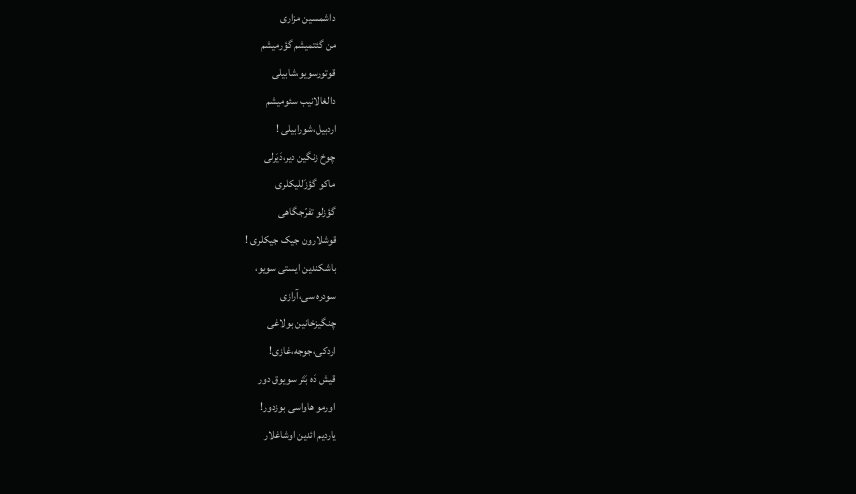داشمسین مزاری
من گئتمیشم گؤرمیشم
قوتورسویو،شابیلی
دالغالانیب سئومیشم
اردبیل،شورابیلی !
چوخ زنگین دیر،دَیَرلی
ماکو گؤزَللیکلری
گؤزلو تفرّجگاهی
قوشلارون جیک جیکلری !
باشکندین ایستی سویو،
سودره سی،آرازی
چنگیزخانین بولاغی
اردکی،جوجه،غازی!
قیش دَه بَتَر سویوق دور
اورمو هاواسی بوزدور!
یاردیم ائدین اوشاغلار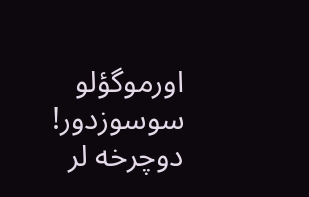اورموگؤلو سوسوزدور!
دوچرخه لر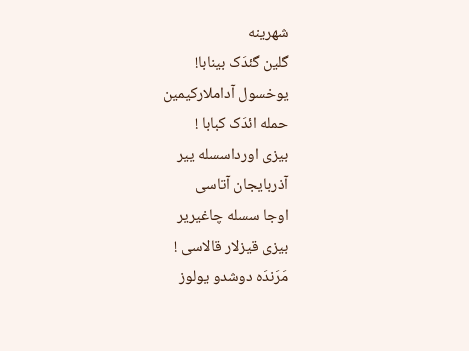شهرینه
گلین گئدَک بینابا!
یوخسول آداملارکیمین
حمله ائدَک کبابا !
بیزی اورداسسله ییر
آذربایجان آتاسی
اوجا سسله چاغیریر
بیزی قیزلار قالاسی !
مَرَندَه دوشدو یولوز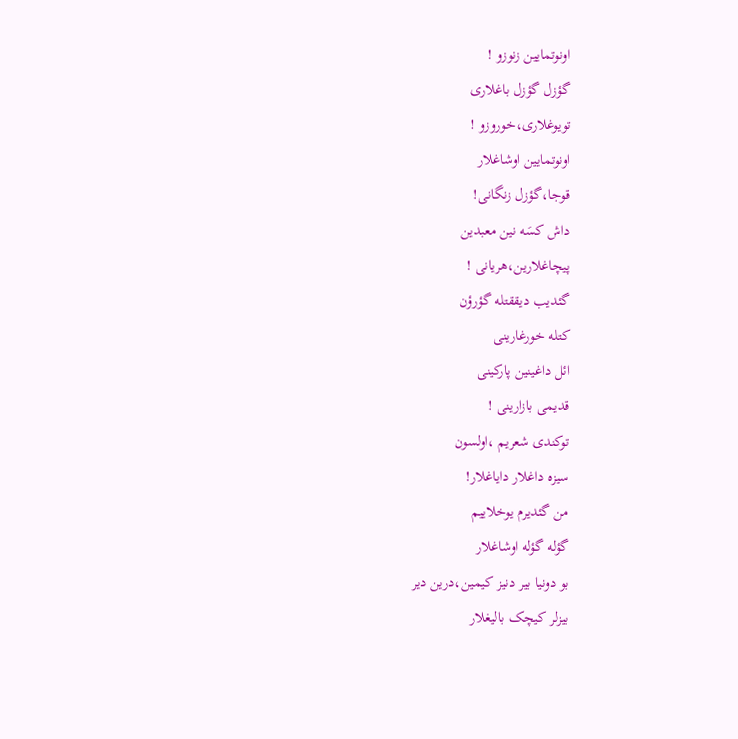اونوتمایین زنوزو !
گؤزل گؤزل باغلاری
تویوغلاری،خوروزو !
اونوتمایین اوشاغلار
قوجا،گؤزل زنگانی!
داش کسَه نین معبدین
پیچاغلارین،هریانی !
گئدیب دیققتله گؤرؤن
کتله خورغارینی
ائل داغینین پارکینی
قدیمی بازارینی !
توکندی شعریم ،اولسون
سیزه داغلار دایاغلار!
من گئدیرم یوخلاییم
گؤله گؤله اوشاغلار
بو دونیا بیر دنیز کیمین،درین دیر
بیزلر کیچک بالیغلار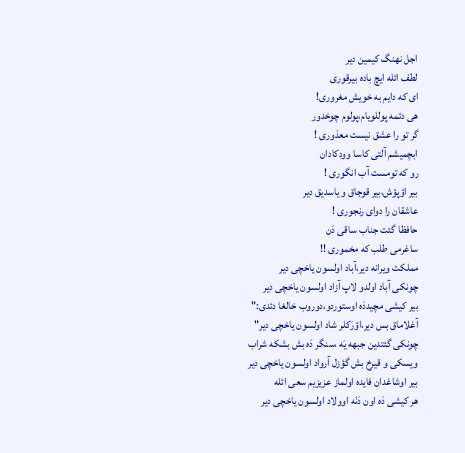اجل نهنگ کیمین دیر
لطف ائله ایچ باده بیرقوری
ای که دایم به خویش مغروری!
هی دئمه پوللویام،پولوم چوخدور
گر تو را عشق نیست معذوری !
ابچمیشم آلتی کاسا وودکادان
رو که تومست آب انگوری !
بیر اؤپؤش،بیر قوجاق و یاسدیق دیر
عاشقان را دوای رنجوری !
حافظا گئت جناب ساقی دَن
ساغرمی طلب که مخموری !!
مملکت ویرانه دیر،آباد اولسون یاخچی دیر
چونکی آباد اولدو لاپ آزاد اولسون یاخچی دیر
بیر کیشی مچیددَه اوستوردو،دوروب خالغا دئدی:"
آغلاماق بس دیر،اؤرَکلر شاد اولسون یاخچی دیر"
چونکی گئتدین جبهه یَه ،سنگر دَه بش بشکه شراب
ویسکی و قیرخ بش گؤزل آرواد اولسون یاخچی دیر
بیر اوشاغدان فایده اولماز عزیزیم سعی ائله
هر کیشی دَه اون دَنَه اوولاد اولسون یاخچی دیر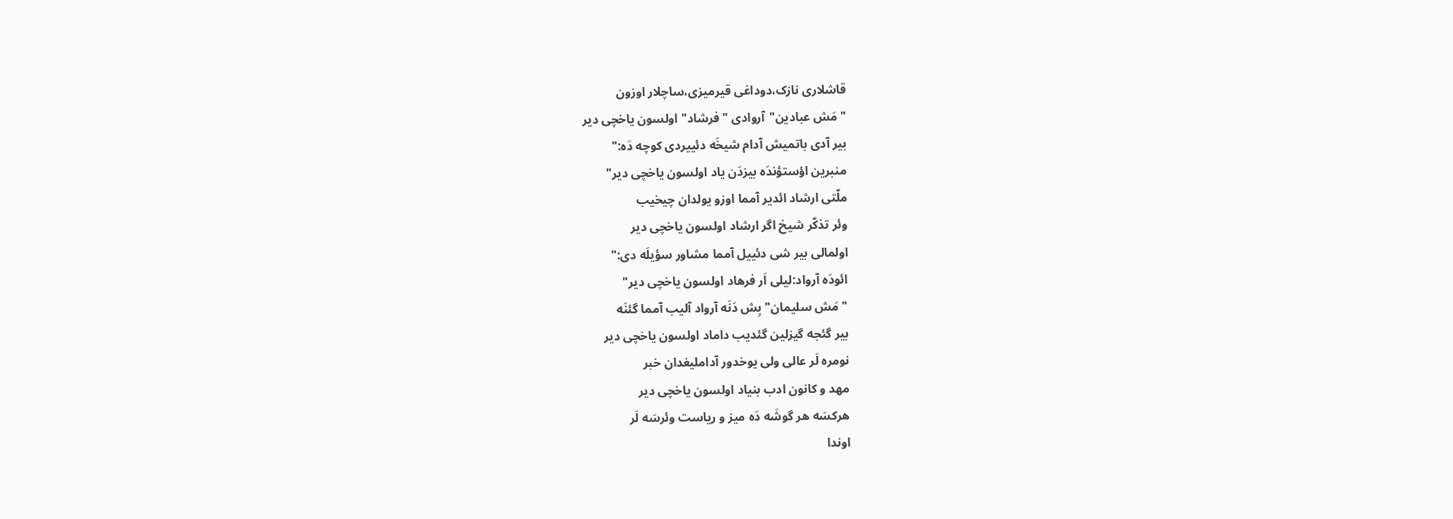قاشلاری نازک،دوداغی قیرمیزی،ساچلار اوزون
"مَش عبادین"آروادی "فرشاد"اولسون یاخچی دیر
بیر آدی باتمیش آدام شیخَه دئییردی کوچه دَه:"
منبرین اؤستؤندَه بیزدَن یاد اولسون یاخچی دیر"
ملّتی ارشاد ائدیر آمما اوزو یولدان چیخیب
وئر تذکّر شیخ اگر ارشاد اولسون یاخچی دیر
اولمالی بیر شی دئییل آمما مشاور سؤیلَه دی:"
ائودَه آرواد:لیلی اَر فرهاد اولسون یاخچی دیر"
"مَش سلیمان" بِش دَنَه آرواد آلیب آمما گئنَه
بیر گئجه گیزلین گئدیب داماد اولسون یاخچی دیر
نومره لَر عالی ولی یوخدور آداملیغدان خبر
مهد و کانون ادب بنیاد اولسون یاخچی دیر
هرکسَه هر گوشَه دَه میز و ریاست وئرسَه لَر
اوندا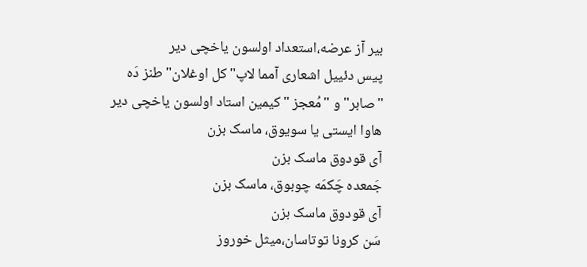بیر آز عرضه،استعداد اولسون یاخچی دیر
پیس دئییل اشعاری آمما لاپ"کل اوغلان" طنز دَه
"صابر" و "مُعجز "کیمین استاد اولسون یاخچی دیر
هاوا ایستی یا سویوق، ماسک بزن
آی قودوق ماسک بزن
جَمعده چَکمَه چوبوق، ماسک بزن
آی قودوق ماسک بزن
سَن کرونا توتاسان،میثل خوروز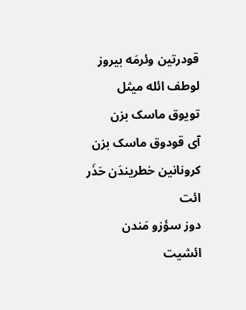قودرتین وئرمَه بیروز
لوطف ائله میثل تویوق ماسک بزن
آی قودوق ماسک بزن
کرونانین خطریندَن حَذَر ائت
دوز سؤزو مَندن ائشیت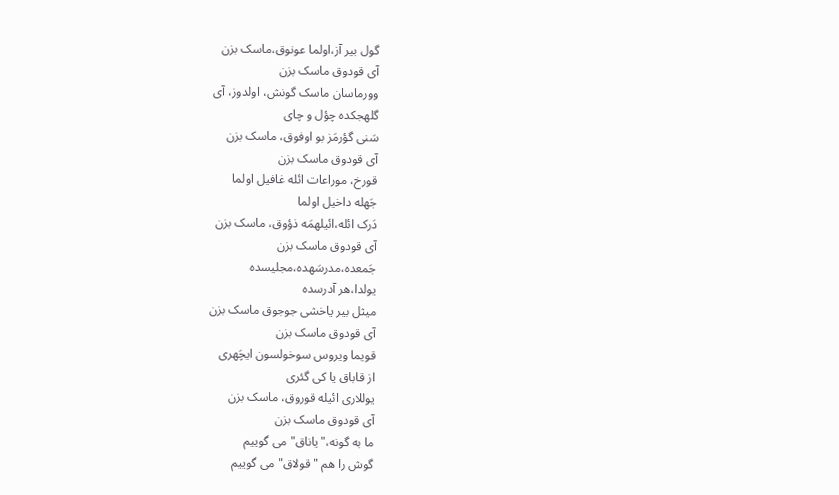گول بیر آز،اولما عونوق،ماسک بزن
آی قودوق ماسک بزن
وورماسان ماسک گونش، اولدوز، آی
گلهجکده چؤل و چای
سَنی گؤرمَز بو اوفوق، ماسک بزن
آی قودوق ماسک بزن
قورخ، موراعات ائله غافیل اولما
جَهله داخیل اولما
دَرک ائله،ائیلهمَه ذؤوق، ماسک بزن
آی قودوق ماسک بزن
جَمعده،مدرسَهده،مجلیسده
یولدا،هر آدرسده
میثل بیر یاخشی جوجوق ماسک بزن
آی قودوق ماسک بزن
قویما ویروس سوخولسون ایچَهری
از قاباق یا کی گئری
یوللاری ائیله قوروق، ماسک بزن
آی قودوق ماسک بزن
ما به گونه،"یاناق" می گوییم
گوش را هم "قولاق" می گوییم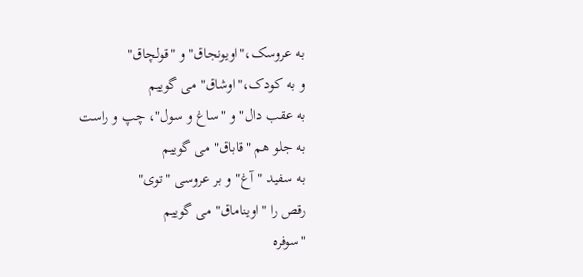به عروسک،"اویونجاق" و "قولچاق"
و به کودک،"اوشاق" می گوییم
به عقب دال" و "ساغ و سول"، چپ و راست
به جلو هم "قاباق" می گوییم
به سفید "آغ" و بر عروسی "توی"
رقص را "اویناماق" می گوییم
"سوفره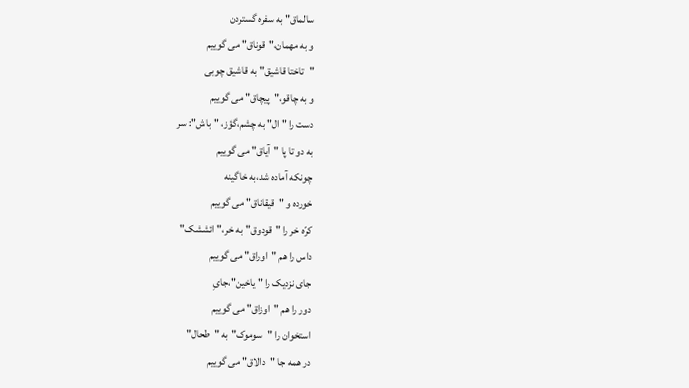سالماق" به سفره گستردن
و به مهمان،"قوناق" می گوییم
"تاختا قاشیق" به قاشیق چوبی
و به چاقو،"پیچاق" می گوییم
دست را " ال" به چشم،گؤز، "باش": سر
به دو تا پا "آیاق" می گوییم
چونکه آماده شد،به خاگینه
خورده و "قیقاناق" می گوییم
کرّه خر را "قودوق"به خر،"ائششک"
داس را هم "اوراق" می گوییم
جای نزدیک را " یاخین"،جایِ
دور را هم "اوزاق" می گوییم
استخوان را "سوموک"به "طحال"
در همه جا "دالاق" می گوییم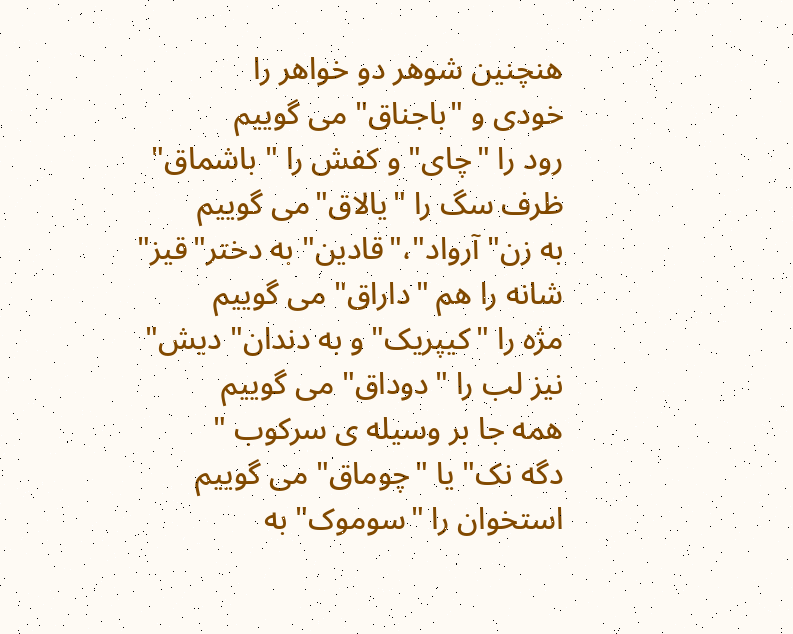هنچنین شوهر دو خواهر را
خودی و "باجناق" می گوییم
رود را "چای" و کفش را " باشماق"
ظرف سگ را "یالاق"می گوییم
به زن"آرواد"،"قادین" به دختر"قیز"
شانه را هم "داراق" می گوییم
مژه را "کیپریک" و به دندان" دیش"
نیز لب را "دوداق" می گوییم
همه جا بر وسیله ی سرکوب "
دگه نک" یا "چوماق" می گوییم
استخوان را "سوموک" به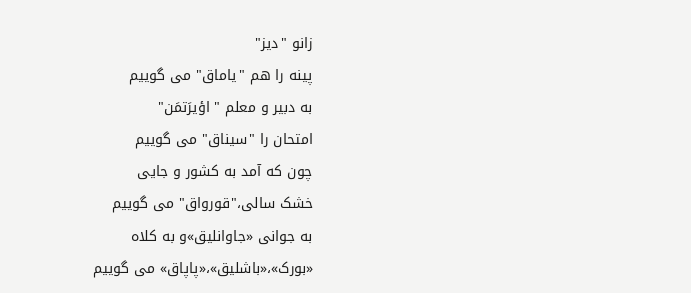زانو "دیز"
پینه را هم "یاماق" می گوییم
به دبیر و معلم " اؤیرَتمَن"
امتحان را "سیناق" می گوییم
چون که آمد به کشور و جایی
خشک سالی،"قورواق" می گوییم
به جوانی «جاوانلیق»و به کلاه
«بورک»،«باشلیق»،«پاپاق» می گوییم